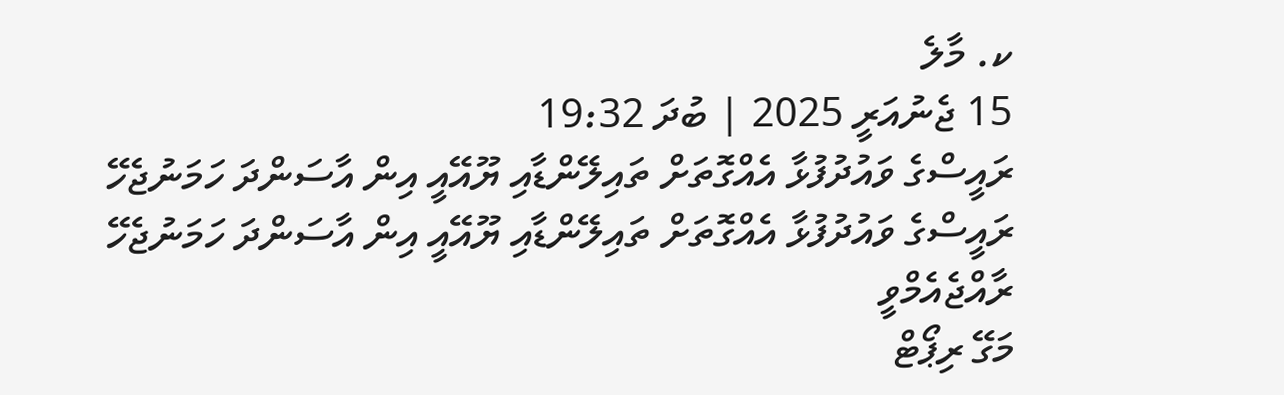ކ. މާލެ
15 ޖެނުއަރީ 2025 | ބުދަ 19:32
ރައީސްގެ ވައުދުފުޅާ އެއްގޮތަށް ތައިލޭންޑާއި ޔޫއޭއީ އިން އާސަންދަ ހަމަނުޖެހޭ
ރައީސްގެ ވައުދުފުޅާ އެއްގޮތަށް ތައިލޭންޑާއި ޔޫއޭއީ އިން އާސަންދަ ހަމަނުޖެހޭ
ރާއްޖެއެމްވީ
މަގޭ ރިޕޯޓް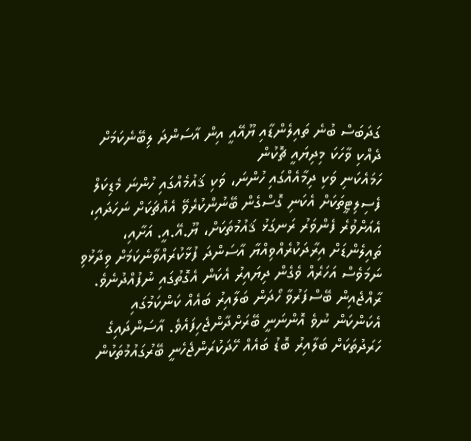ގަދަބަސް ބުނެ ތައިލެންޑާއި ޔޫއޭއީ އިން އާސަންދަ ލިބޭނެކަމަށް ދެއްކި ވާހަކަ މިދިޔައީ ޗޮކުން
ހަމައެކަނި ވަކި ދިމާއެއްގައި ހުންނަ، ވަކި ޤައުމެއްގައި ހުންނަ މެޑިކަލް ފެސިލިޓީތަކަށް އެކަނި ގޮސްގެން ބޭނުންކުރެވޭ އެއްޗަކަށް ނަހަދައި، އެއަށްވުރެ ފެންވަރު ރަނގަޅު ޤައުމުތަކަށް، ޔޫ.އޭ.އީ. އަށާއި، ތައިލެންޑަށް އިރާދަކުރެއްވިއްޔާ އާސަންދަ ފުޅާކުރައްވާނެކަމަށް ވިދާޅުވި ނަމަވެސް އަހަރެއް ވެގެން ދިޔައިރު އެކަން އެގޮތުގައި ނުފުއްދުނެވެ.
ރާއްޖެއިން ބޭސްފަރުވާ ހޯދަން ބަލާއިރު ބައެއް ކަންކަމުގައި އެކަންކަން ނުވެ އޮންނަނީ ބޭރަށްދާންޖެހިފައެވެ. އާސަންދައިގެ ހަރަދުތަކަށް ބަލާއިރު ބޮޑު ބައެއް ހޭދަކުރަންޖެހެނީ ބޭރުގައުމުތަކުން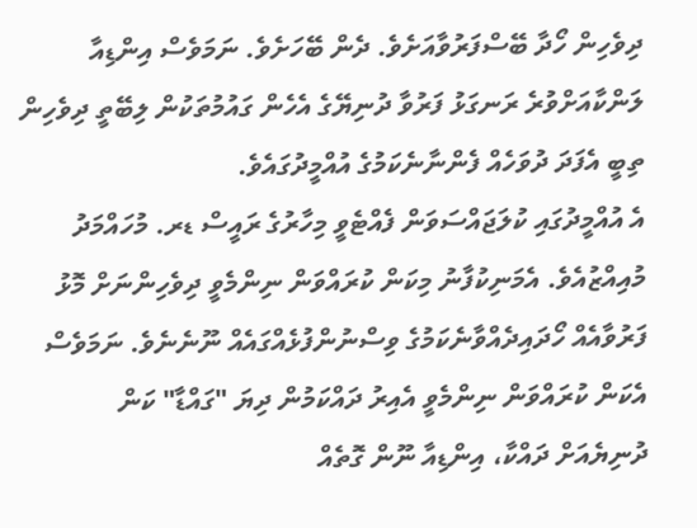ދިވެހިން ހޯދާ ބޭސްފަރުވާއަށެވެ. ދެން ބޭހަށެވެ. ނަމަވެސް އިންޑިއާ ލަންކާއަށްވުރެ ރަނގަޅު ފަރުވާ ދުނިޔޭގެ އެހެން ގައުމުތަކުން ލިބޭތީ ދިވެހިން ތިބީ އެފަދަ ދުވަހެއް ފެންނާނެކަމުގެ އުއްމީދުގައެވެ.
އެ އުއްމީދުގައި ކުލަޖައްސަވަން ފެއްޓެވީ މިހާރުގެ ރައީސް ޑރ. މުހައްމަދު މުއިއްޒުއެވެ. އެމަނިކުފާނު މިކަން ކުރައްވަން ނިންމެވީ ދިވެހިންނަށް މޮޅު ފަރުވާއެއް ހޯދައިދެއްވާނެކަމުގެ ވިސްނުންފުޅެއްގައެއް ނޫނެނެވެ. ނަމަވެސް އެކަން ކުރައްވަން ނިންމެވީ އެއިރު ދައްކަމުން ދިޔަ "ގައްޑާ" ކަން ދުނިޔެއަށް ދައްކާ، އިންޑިއާ ނޫން ގޮތެއް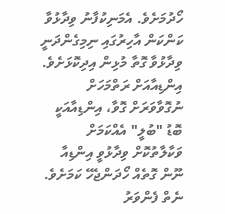ހޯދުމަށެވެ. އެމަނިކުފާނު ވިދާޅުވާ ކަންކަން އާހިރުގައި ނިމިގެންދަނީ ވިދާޅުވާ ގޮތާ މުޅިން އިދިކޮޅަށެވެ.
އިންޑިއާއަށް ރަތްމަހަށް ނުގޮވާވަރަށް ގޮވާ، އިންޑިއާއަކީ ބޮޑު "ބުލީ" އެއްކަމަށް ވަކާލާތުކޮށް ވިދާޅުވީ އިންޑިއާ ނޫން ގޮތެއް ހޯދަންޖެހޭ ކަމަށެވެ. ނެތް ފެންވަރު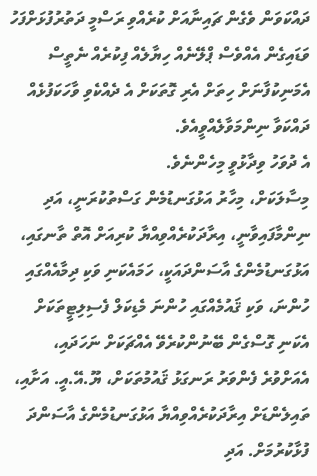ދައްކަވަން ވެގެން ޗައިނާއަށް ކުރެއްވި ރަސްމީ ދަތުރުފުޅަށްފަހު ވަޑައިގެން އެއްވެސް ޕްލޭނެއް ހިޔާލެއް ފިކުރެއް ނެތީސް އެމަނިކުފާނަށް ހިތަށް އެރި ގޮތަކަށް އެ ދެއްކެވި ވާހަކަފުޅެއް ދައްކަވާ ނިންމަވާލެއްވީއެވެ.
އެ ދުވަހު ވިދާޅުވީ މިހެންނެވެ.
މިސާލަކަށް، މިހާރު އަޅުގަނޑުމެން ގަސްތުކުރަނީ، އަދި ނިންމާފައިވާނީ، އިރާދަކުރެއްވިއްޔާ ކުރިއަށް އޮތް ތާނގައި، އަޅުގަނޑުމެންގެ އާސަންދައަކީ، ހަމައެކަނި ވަކި ދިމާއެއްގައި ހުންނަ، ވަކި ޤައުމެއްގައި ހުންނަ މެޑިކަލް ފެސިލިޓީތަކަށް އެކަނި ގޮސްގެން ބޭނުންކުރެވޭ އެއްޗަކަށް ނަހަދައި، އެއަށްވުރެ ފެންވަރު ރަނގަޅު ޤައުމުތަކަށް، ޔޫ.އޭ.އީ. އަށާއި، ތައިލެންޑަށް އިރާދަކުރެއްވިއްޔާ އަޅުގަނޑުމެންގެ އާސަންދަ ފުޅާކުރުމަށް. އަދި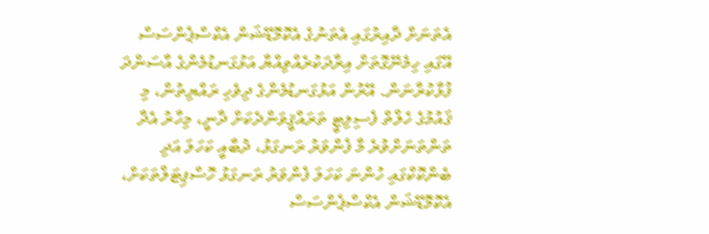އެތަނަށް ދާއިރުގައި އެތަނުގެ އެކޮމޮޑޭޝަން އެކްސްޕެންސަސް އޭގައި ހިމެނޭގޮތަށް އިރާދަކުރެއްވިއްޔާ އަޅުގަނޑުމެންގެ އާސަންދަ ފުޅާކުރާނަން. އޭރުން އަޅުގަނޑުމެންގެ ދިވެހި ރައްޔިތުން، މި ޤައުމުގެ ހެލްތް ފެސިލިޓީ ތަރައްޤީވަންދެކަށް ދާނީ، މިހާރު އެދާ ތަންތަނަށްވުރެ މާ ފެންވަރު ރަނގަޅު، ދުބާއީ ކަހަލަ އަދި ބެންކޮކްގައި ހުންނަ ކަހަލަ ފެންވަރު ރަނގަޅު ހޮސްޕިޓަލްތަކަށް، އެކޮމޮޑޭޝަން އެކްސްޕެންސަސް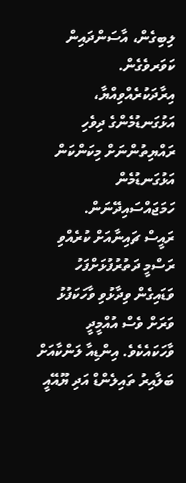ލިބިގެން، އާސަންދައިން ކަވަރވެގެން. އިރާދަކުރެއްވިއްޔާ، އަޅުގަނޑުމެންގެ ދިވެހި ރައްޔިތުންނަށް މިކަންކަން އަޅުގަނޑުމެން ހަމަޖައްސައިދޭނަން.
ރައީސް ޗައިނާއަށް ކުރެއްވި ރަސްމީ ދަތުރުފުޅަށްފަހު ވަޑައިގެން ވިދާޅުވި ވާހަކަފުޅު
ވަރަށް ވެސް އުއްމީދީ ވާހަކައެކެވެ. އިންޑިއާ ލަންކާއަށް ބަލާއިރު ތައިލެންޑް އަދި ޔޫއޭއީ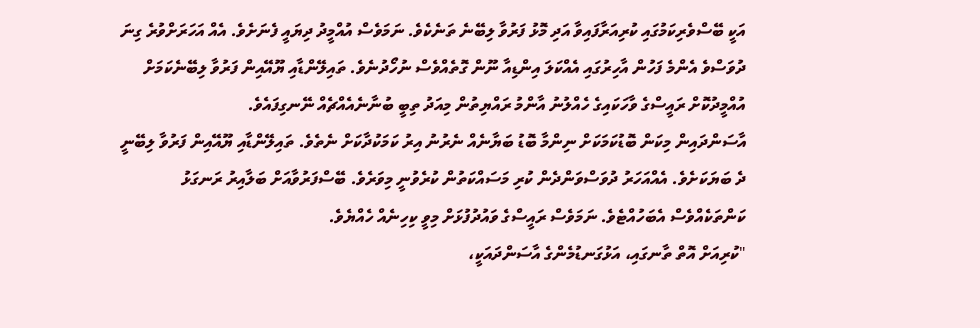އަކީ ބޭސްވެރިކަމުގައި ކުރިއަރާފައިވާ އަދި މޮޅު ފަރުވާ ލިބޭނެ ތަނެކެވެ. ނަމަވެސް އުއްމީދު ދިޔައީ ފެނަށެވެ. އެއް އަހަރަށްވުރެ ގިނަ ދުވަސްވެ އެންމެ ފަހުން އާހިރުގައި އެއްކަލަ އިންޑިއާ ނޫން ގޮތެއްވެސް ނުހޯދުނެވެ. ތައިލޭންޑާއި ޔޫއޭއިން ފަރުވާ ލިބޭނެކަމަށް އުއްމީދުކޮށް ރައީސްގެ ވާހަކައިގެ ހެއްލުނު އާންމު ރައްޔިތުން މިއަދު ތިބީ ބުނާނެއެއްޗެއް ނޭނގިފައެވެ.
އާސަންދައިން މިކަން ބޮޑުކަމަކަށް ނިންމާ ބޮޑު ބަޔާނެއް ނެރުނު އިރު ކަމަކުދާކަށް ނެތެވެ. ތައިލޭންޑާއި ޔޫއޭއިން ފަރުވާ ލިބޭނީ ދެ ބަޔަކަށެވެ. އެއްއަހަރު ދުވަސްވަންދެން ކުރި މަސައްކަތުން ކުރެވުނީ މިވަރެވެ. ބޭސްފަރުވާއަށް ބަލާއިރު ރަނގަޅު ކަންތަކެއްވެސް އެބަހުއްޓެވެ. ނަމަވެސް ރައީސްގެ ވައުދުފުޅަށް މިވީ ކިހިނެއް ހެއްޔެވެ.
"ކުރިއަށް އޮތް ތާނގައި، އަޅުގަނޑުމެންގެ އާސަންދައަކީ،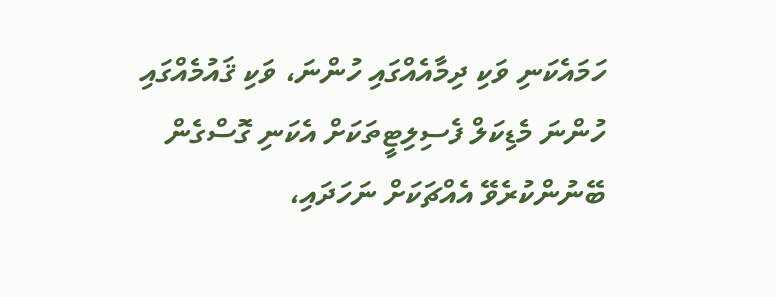ހަމައެކަނި ވަކި ދިމާއެއްގައި ހުންނަ، ވަކި ޤައުމެއްގައި ހުންނަ މެޑިކަލް ފެސިލިޓީތަކަށް އެކަނި ގޮސްގެން ބޭނުންކުރެވޭ އެއްޗަކަށް ނަހަދައި،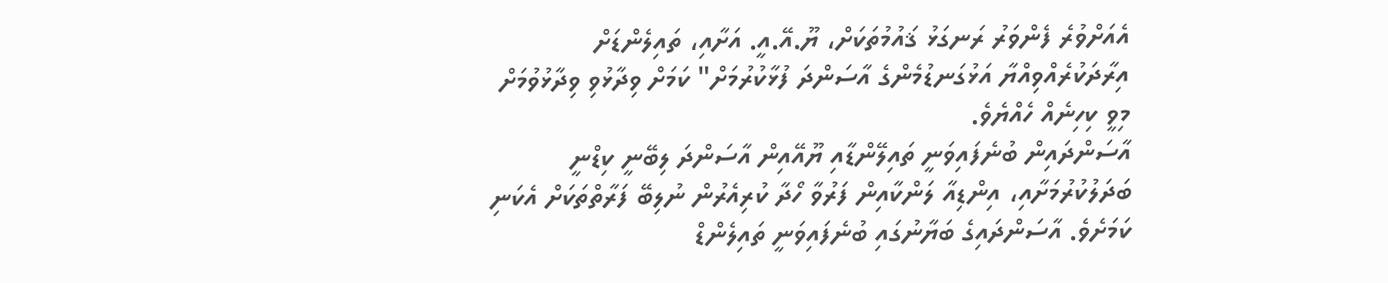އެއަށްވުރެ ފެންވަރު ރަނގަޅު ޤައުމުތަކަށް، ޔޫ.އޭ.އީ. އަށާއި، ތައިލެންޑަށް އިރާދަކުރެއްވިއްޔާ އަޅުގަނޑުމެންގެ އާސަންދަ ފުޅާކުރުމަށް" ކަމަށް ވިދާޅުވި ވިދާޅުވުމަށް މިވީ ކިހިނެއް ހެއްޔެވެ.
އާސަންދައިން ބުނެފައިވަނީ ތައިލޭންޑާއި ޔޫއޭއިން އާސަންދަ ލިބޭނީ ކިޑްނީ ބަދަލުކުރުމަށާއި، އިންޑިއާ ލަންކާއިން ފަރުވާ ހޯދާ ކުރިއެރުން ނުލިބޭ ފަރާތްތަކަށް އެކަނި ކަމަށެވެ. އާސަންދައިގެ ބަޔާނުގައި ބުނެފައިވަނީ ތައިލެންޑް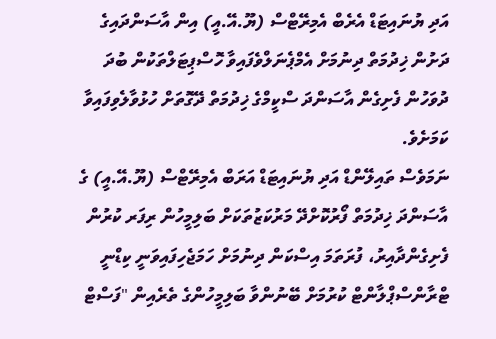އަދި ޔުނައިޓަޑް އެރެބް އެމިރޭޓްސް (ޔޫ.އޭ.އީ) އިން އާސަންދައިގެ ދަށުން ޚިދުމަތް ދިނުމަށް އެމްޕެނަލްވެފައިވާ ހޮސްޕިޓަލްތަކުން ބުދަ ދުވަހުން ފެށިގެން އާސަންދަ ސްކީމްގެ ޚިދުމަތް ދޭގޮތަށް ހުޅުވާލެވިފައިވާ ކަމަށެވެ.
ނަމަވެސް ތައިލޭންޑް އަދި ޔުނައިޓަޑް އަރަބް އެމިރޭޓްސް (ޔޫ.އޭ.އީ) ގެ އާސަންދަ ޚިދުމަތް ފޯރުކޮށްދޭ މަރުކަޒުތަކަށް ބަލިމީހުން ރިފަރ ކުރުން ފެށިގެންދާއިރު، ފުރަތަމަ އިސްކަން ދިނުމަށް ހަމަޖެހިފައިވަނީ ކިޑްނީ ޓްރާންސްޕްލާންޓް ކުރުމަށް ބޭނުންވާ ބަލިމީހުންގެ ތެރެއިން "ފަސްޓް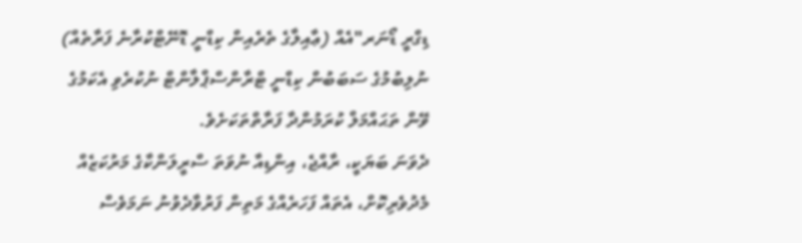ޑިގްރީ ޑޯނަރ"އެއް (ޢާއިލާގެ ތެރެއިން ކިޑްނީ ޑޮނޭޓްކުރާނެ ފަރާތެއް) ނުލިބުމުގެ ސަބަބުން ކިޑްނީ ޓްރާންސްޕްލާންޓް ނުކުރެވި އެކަމުގެ ވޭން ތަޙައްމަލް ކުރަމުންދާ ފަރާތްތަކަށެވެ.
ދެވަނަ ބަޔަކީ، ރާއްޖެ، އިންޑިއާ ނުވަތަ ސްރީލަންކާގެ މަރުކަޒެއް މެދުވެރިކޮށް، އެތައް ފަހަރެއްގެ މަތިން ފަރުވާދެވުނު ނަމަވެސް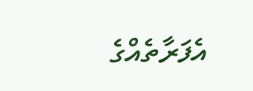އެފަރާތެއްގެ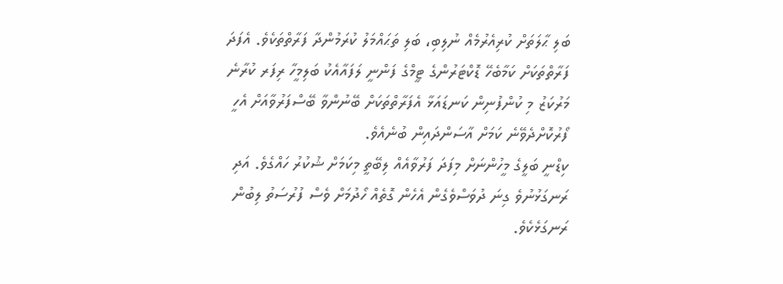ބަލި ޙާލަތަށް ކުރިއެރުމެއް ނުލިބި، ބަލި ތަޙައްމަލު ކުރަމުންދާ ފަރާތްތަކެވެ. އެފަދަ ފަރާތްތަކަށް ކަމާބެހޭ ޑޮކްޓަރުންގެ ޓީމްގެ ފަންނީ ލަފައާއެކު ބަލިމީހާ ރިފަރ ކުރާނެ މަރުކަޒު މި ކުންފުނިން ކަނޑައަޅާ އެފަރާތްތަކަށް ބޭނުންވާ ބޭސްފަރުވާއަށް އެހީ ފޯރުކޮށްދެވޭނެ ކަމަށް އާސަންދައިން ބުނެއެވެ.
ކިޑްނީ ބަލީގެ މީހުންނަށް މިފަދަ ފަރުވާއެއް ލިބޭތީ މިކަމަށް ޝުކުރު ހައްގެވެ. އަދި ރަނގަޅުނުވެ ގިނަ ދުވަސްވެގެން އެހެން ގޮތެއް ހޯދުމަށް ވެސް ފުރުސަތު ލިބުން ރަނގަޅެކެވެ.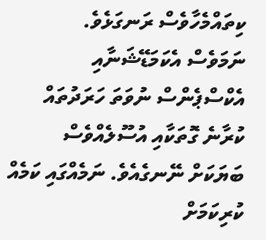ކިތައްމެހާވެސް ރަނގަޅެވެ.
ނަމަވެސް އެކަމަޑޭޝަނާއި އެކްސްޕެންސް ނުވަތަ ހަރަދުތައް ކުރާނެ ގޮތަކާއި އުސޫލެއްވެސް ބަޔަކަށް ނޭނގެއެވެ. ނަމެއްގައި ކަމެއް ކުރިކަމަށް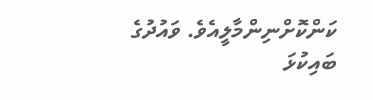ކަންކޮށްނިންމާލީއެވެ. ވައުދުގެ ބައިކުޅަ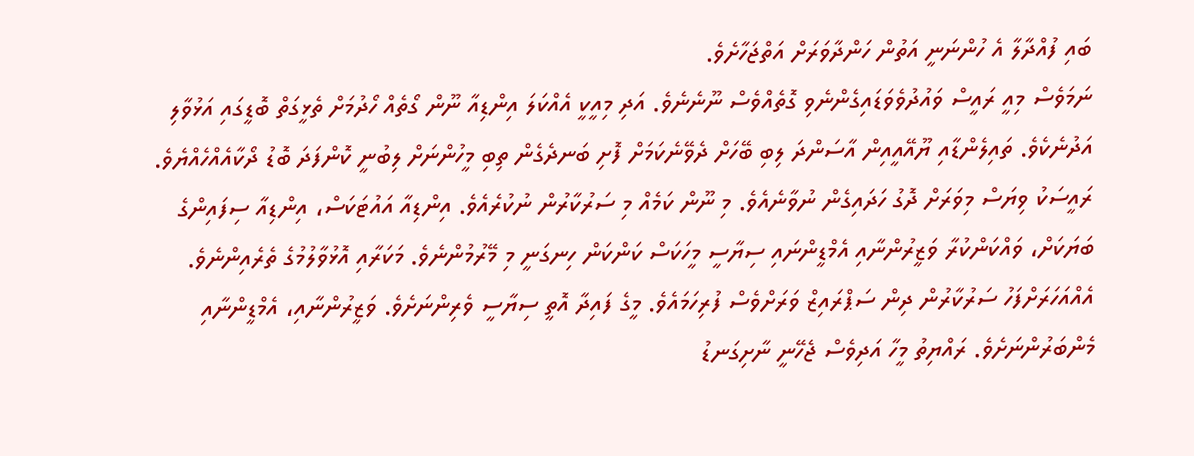ބައި ފުއްދާލާ އެ ހުންނަނީ އަތުން ހަންދާވަރަށް އަތްޖަހާށެވެ.
ނަމަވެސް މިއީ ރައީސް ވައުދުވެވަޑައިގެންނެވި ގޮތެއްވެސް ނޫނެނެވެ. އަދި މިއީކީ އެއްކަލަ އިންޑިއާ ނޫން ގޯތެއް ހޯދުމަށް ތެޅީގަތް ބޮޑީގައި އަޅުވާލި އަދުނެކެވެ. ތައިލެންޑާއި ޔޫއޭއީއިން އާސަންދަ ލިބި ބޭހަށް ދެވޭނެކަމަށް ފޮށި ބަނދެގެން ތިބި މީހުންނަށް ލިބުނީ ކޮންފަދަ ބޮޑު ދޯކާއެއްހެއްޔެވެ. ރައީސަކު ވިޔަސް މިވަރަށް ދޮގު ހަދައިގެން ނުވާނެއެވެ. މި ނޫން ކަމެއް މި ސަރުކާރުން ނުކުރެއެވެ. އިންޑިއާ އައުޓަކަސް، އިންޑިއާ ސިފައިންގެ ބަޔަކަށް، ވައްކަންކުރާ ވަޒީރުންނާއި އެމްޑީންނައި ސިޔާސީ މީހަކަސް ކަންކަން ހިނގަނީ މި މޭރުމުންނެވެ. މަކަރާއި އޮޅުވާލުމުގެ ތެރެއިންނެވެ.
އެއްއަހަރަށްފަހު ސަރުކާރުން ދިން ސަޕްރައިޒް ވަރަށްވެސް ފުރިހަމައެވެ. މީގެ ފައިދާ އޮތީ ސިޔާސީ ވެރިންނަށެވެ. ވަޒީރުންނާއި، އެމްޑީންނާއި މެންބަރުންނަށެވެ. ރައްޔިތު މީހާ އަދިވެސް ޖެހޭނީ ނާށިގަނޑު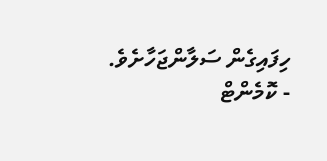ހިފައިގެން ސަލާންޖަހާށެވެ.
- ކޮމެންޓް